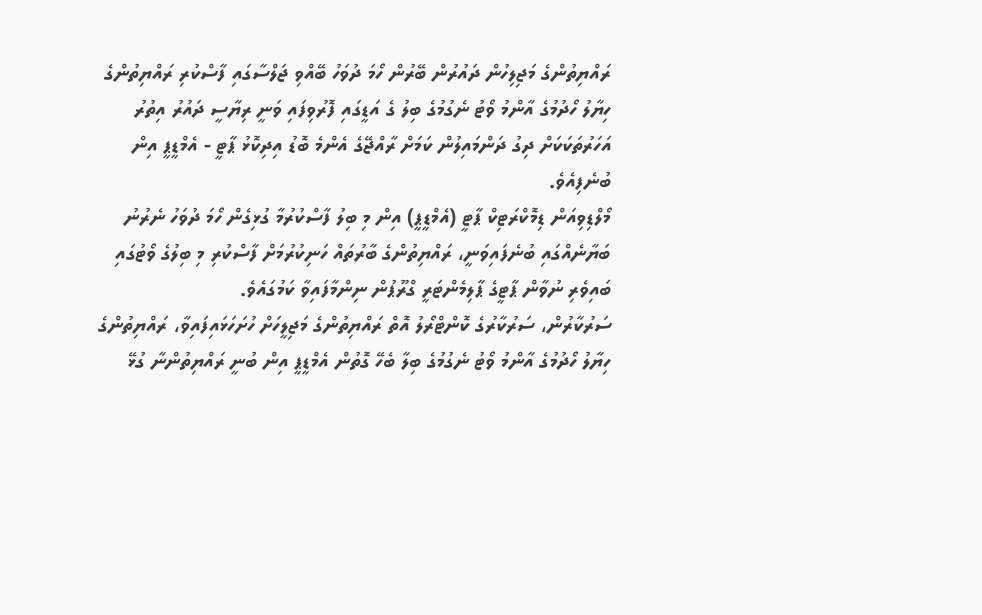ރައްޔިތުންގެ މަޖިލިހުން ދައުރުން ބޭރުން ހޯމަ ދުވަހު ބޭއްވި ޖަލްސާގައި ފާސްކުރި ރައްޔިތުންގެ ހިޔާލު ހޯދުމުގެ އާންމު ވޯޓު ނެގުމުގެ ބިލު ގެ އަޑީގައި ފޮރުވިފައި ވަނީ ރިޔާސީ ދައުރު އިތުރު އަހަރުތަކަކަށް ދިގު ދަންމައިލުން ކަމަށް ރާއްޖޭގެ އެންމެ ބޮޑު އިދިކޮޅު ޕާޓީ - އެމްޑީޕީ އިން ބުނެފިއެވެ.
މޯލްޑިވިއަން ޑިމޮކްރަޓިކް ޕާޓީ (އެމްޑީޕީ) އިން މި ބިލު ފާސްކުރުމާ ގުޅިގެން ހޯމަ ދުވަހު ނެރުނު ބަޔާނެއްގައި ބުނެފައިވަނީ، ރައްޔިތުންގެ ބާރުތައް ހަނިކުރުމަށް ފާސްކުރި މި ބިލުގެ ވޯޓުގައި ބައިވެރި ނުވާން ޕާޓީގެ ޕާލިމެންޓަރީ ގްރޫޕުން ނިންމާފައިވާ ކަމުގައެވެ.
ސަރުކާރުން، ސަރުކާރުގެ ކޮންޓްރޯލު އޮތް ރައްޔިތުންގެ މަޖިލީހަށް ހުށަހަޅައިފައިވާ، ރައްޔިތުންގެ ހިޔާލު ހޯދުމުގެ އާންމު ވޯޓު ނެގުމުގެ ބިލާ ބެހޭ ގޮތުން އެމްޑީޕީ އިން ބުނީ ރައްޔިތުންނާ ގުޅޭ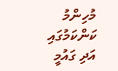މުހިންމު ކަންކަމުގައި އަދި ގައުމީ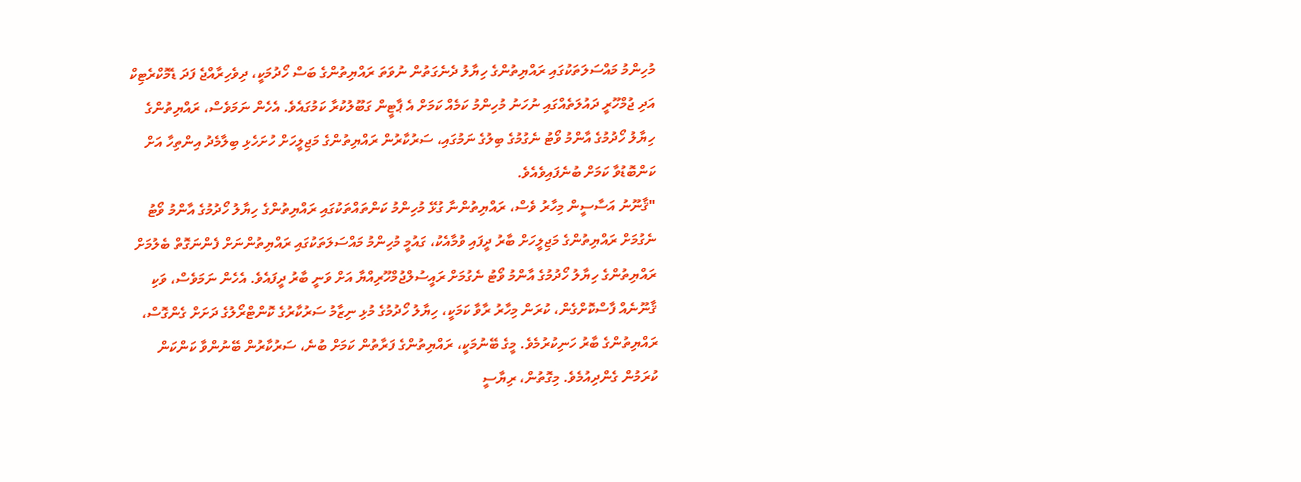މުހިންމު މައްސަލަތަކުގައި ރައްޔިތުންގެ ހިޔާލު ދެނެގަތުން ނުވަތަ ރައްޔިތުންގެ ބަސް ހޯދުމަކީ، ދިވެހިރާއްޖެ ފަދަ ޑެމޮކްރެޓިކް އަދި ޖުމްހޫރީ ދައުލަތެއްގައި ނުހަނު މުހިންމު ކަމެއް ކަމަށް އެ ޕާޓީން ގަބޫލުކުރާ ކަމުގައެވެ. އެހެން ނަމަވެސް، ރައްޔިތުންގެ ހިޔާލު ހޯދުމުގެ އާންމު ވޯޓު ނެގުމުގެ ބިލުގެ ނަމުގައި، ސަރުކާރުން ރައްޔިތުންގެ މަޖިލީހަށް ހުށަހެޅި ބިލާމެދު އިންތިހާ އަށް ކަންބޮޑުވާ ކަމަށް ބުނެފައިވެއެވެ.
"ޤާނޫނު އަސާސީން މިހާރު ވެސް، ރައްޔިތުންނާ ގުޅޭ މުހިންމު ކަންތައްތަކުގައި ރައްޔިތުންގެ ހިޔާލު ހޯދުމުގެ އާންމު ވޯޓު ނެގުމަށް ރައްޔިތުންގެ މަޖިލީހަށް ބާރު ދީފައި ވުމާއެކު، ގައުމީ މުހިންމު މައްސަލަތަކުގައި ރައްޔިތުންނަށް ފެންނަގޮތް ބެލުމަށް ރައްޔިތުންގެ ހިޔާލު ހޯދުމުގެ އާންމު ވޯޓު ނެގުމަށް ރައީސުލްޖުމްހޫރިއްޔާ އަށް ވަނީ ބާރު ދީފައެވެ. އެހެން ނަމަވެސް، ވަކި ޤާނޫނެއް ފާސްކޮށްގެން، ކުރަން މިހާރު ރާވާ ކަމަކީ، ހިޔާލު ހޯދުމުގެ މުޅި ނިޒާމު ސަރުކާރުގެ ކޮންޓްރޯލުގެ ދަށަށް ގެންގޮސް، ރައްޔިތުންގެ ބާރު ހަނިކުރުމެވެ. މީގެ ބޭނުމަކީ، ރައްޔިތުންގެ ފަރާތުން ކަމަށް ބުނެ، ސަރުކާރުން ބޭނުންވާ ކަންކަން ކުރަމުން ގެންދިއުމެވެ. މިގޮތުން، ރިޔާސީ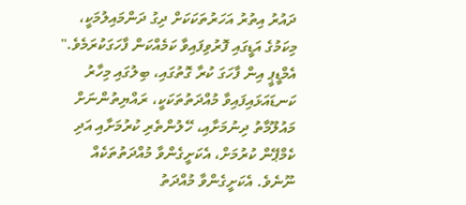ދައުރު އިތުރު އަހަރުތަކަކަށް ދިގު ދަންމައިލުމަކީ، މިކަމުގެ އަޑީގައި ފޮރުވިފައިވާ ކަމެއްކަން ފާހަގަކުރަމެވެ."
އެމްޑީޕީ އިން ފާހަގަ ކުރާ ގޮތުގައި، ބިލުގައި މިހާރު ކަނޑައަޅައިފައިވާ މުއްދަތުތަކަކީ، ރައްޔިތުންނަށް މައުލޫމާތު ދިނުމަށާއި، ހޭލުންތެރި ކުރުމަށާއި އަދި ކެމްޕޭން ކުރުމަށް، އެކަށީގެންވާ މުއްދަތުތަކެއް ނޫނެވެ. އެކަށީގެންވާ މުއްދަތު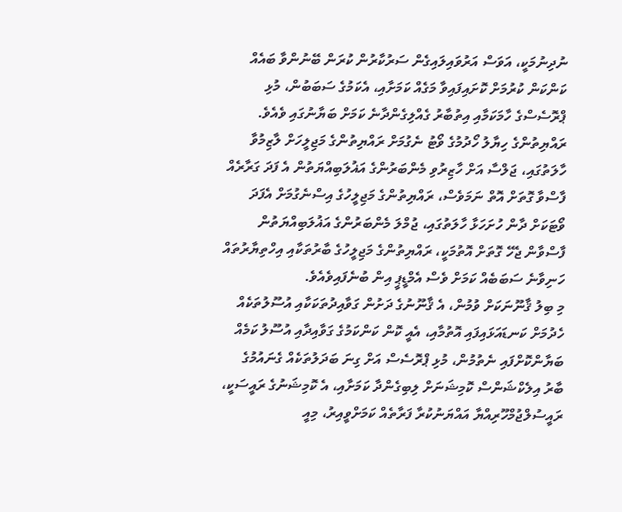ނުދިނުމަކީ، އަވަސް އަރުވައިލައިގެން ސަރުކާރުން ކުރަން ބޭނުންވާ ބައެއް ކަންކަން ކުރުމަށް ކޮށައިފައިވާ މަގެއް ކަމަށާއި، އެކަމުގެ ސަބަބުން، މުޅި ޕްރޮސެސްގެ ހާމަކަމާއި އިތުބާރު ގެއްލިގެންދާނެ ކަމަށް ބަޔާނުގައި ވެއެވެ.
ރައްޔިތުންގެ ހިޔާލު ހޯދުމުގެ ވޯޓު ނެގުމަށް ރައްޔިތުންގެ މަޖިލީހަށް ލާޒިމުވާ ހާލަތުގައި، ޖަލްސާ އަށް ހާޒިރުވި މެންބަރުންގެ އަޣުލަބިއްޔަތުން އެ ފަދަ ގަރާރެއް ފާސްވާ ގޮތަށް އޮތް ނަމަވެސް، ރައްޔިތުންގެ މަޖިލީހުގެ އިސްނެގުމަށް އެފަދަ ވޯޓަކަށް ދާން ހުށަހަޅާ ހާލަތުގައި، ޖުމްލަ މެންބަރުންގެ އަޣުލަބިއްޔަތުން ފާސްވާން ޖެހޭ ގޮތަށް އޮތުމަކީ، ރައްޔިތުންގެ މަޖިލީހުގެ ބާރުތަކާއި އިހްތިޔާރުތައް ހަނިވާނެ ސަބަބެއް ކަމަށް ވެސް އެމްޑީޕީ އިން ބުނެފައިވެއެވެ.
މި ބިލު ޤާނޫނަކަށް ވުމުން، އެ ޤާނޫނުގެ ދަށުން ގަވާއިދުތަކަކާއި އުސޫލުތަކެއް ހެދުމަށް ކަނޑައަޅައިފައި އޮތުމާއި، އެއީ ކޮން ކަންކަމުގެ ގަވާއިދާއި އުސޫލު ކަމެއް ބަޔާންކޮށްފައި ނެތުމުން، މުޅި ޕްރޮސެސް އަށް ގިނަ ބަދަލުތަކެއް ގެނައުމުގެ ބާރު އިލެކްޝަންސް ކޮމިޝަނަށް ލިބިގެންދާ ކަމަށާއި، އެ ކޮމިޝަނުގެ ރައީސަކީ، ރައީސުލްޖުމްހޫރިއްޔާ އައްޔަނުކުރާ ފަރާތެއް ކަމަށްވީއިރު، މިއީ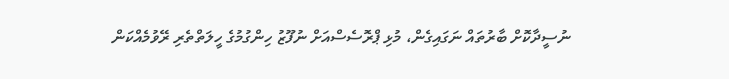ނުސީދާކޮށް ބާރުތައް ނަގައިގެން، މުޅި ޕްރޮސެސްއަށް ނުފޫޒު ހިންގުމުގެ ހީލަތްތެރި ރޭވުމެއްކަން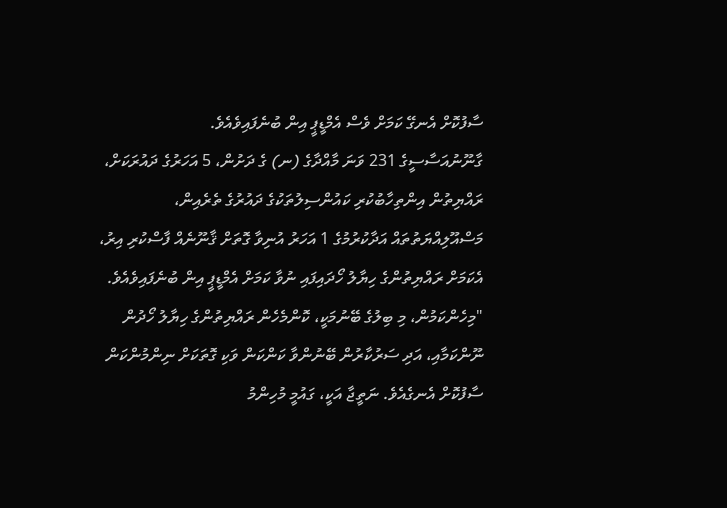ސާފުކޮށް އެނގޭ ކަމަށް ވެސް އެމްޑީޕީ އިން ބުނެފައިވެއެވެ.
ގާނޫނުއަސާސީގެ 231 ވަނަ މާއްދާގެ (ނ) ގެ ދަށުން، 5 އަހަރުގެ ދައުރަކަށް، ރައްޔިތުން އިންތިހާބުކުރި ކައުންސިލުތަކުގެ ދައުރުގެ ތެރެއިން، މަސްއޫލިއްޔަތުތައް އަދާކުރުމުގެ 1 އަހަރު އުނިވާ ގޮތަށް ޤާނޫނެއް ފާސްކުރި އިރު، އެކަމަށް ރައްޔިތުންގެ ހިޔާލު ހޯދައިފައި ނުވާ ކަމަށް އެމްޑީޕީ އިން ބުނެފައިވެއެވެ.
"މިހެންކަމުން، މި ބިލުގެ ބޭނުމަކީ، ކޮންމެހެން ރައްޔިތުންގެ ހިޔާލު ހޯދުން ނޫންކަމާއި، އަދި ސަރުކާރުން ބޭނުންވާ ކަންކަން ވަކި ގޮތަކަށް ނިންމުންކަން ސާފުކޮށް އެނގެއެވެ. ނަތީޖާ އަކީ، ގައުމީ މުހިންމު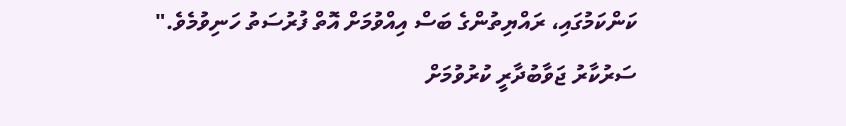ކަންކަމުގައި، ރައްޔިތުންގެ ބަސް އިއްވުމަށް އޮތް ފުރުސަތު ހަނިވުމެވެ."
ސަރުކާރު ޖަވާބުދާރީ ކުރުވުމަށް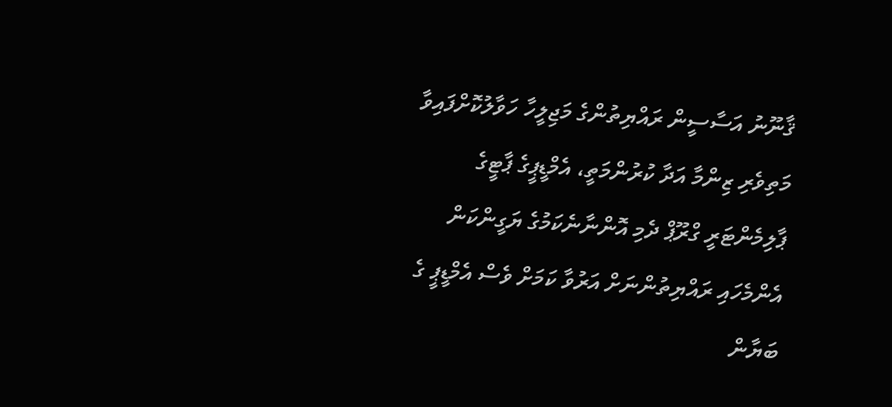ޤާނޫނު އަސާސީން ރައްޔިތުންގެ މަޖިލީހާ ހަވާލުކޮށްފައިވާ މަތިވެރި ޒިންމާ އަދާ ކުރުންމަތީ، އެމްޑީޕީގެ ޕާޓީގެ ޕާލިމެންޓަރީ ގްރޫޕް ދެމި އޮންނާނެކަމުގެ ޔަގީންކަން އެންމެހައި ރައްޔިތުންނަށް އަރުވާ ކަމަށް ވެސް އެމްޑީޕީ ގެ ބަޔާން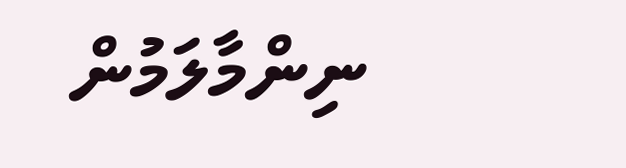ނިންމާލަމުން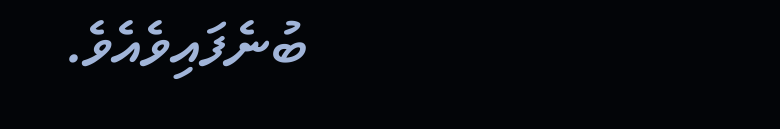ބުނެފައިވެއެވެ.